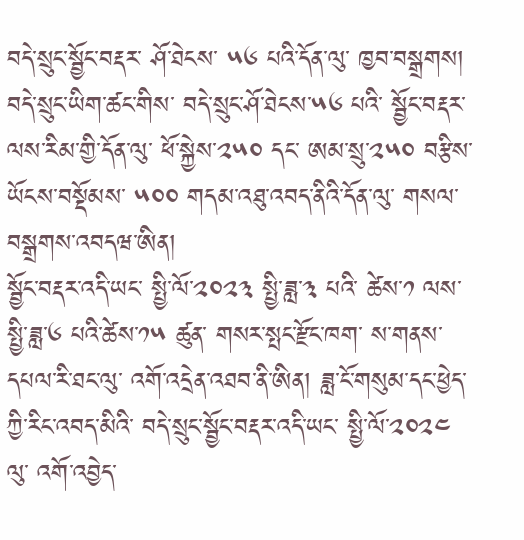བདེ་སྲུང་སྦྱོང་བརྡར་ ཤོ་ཐེངས་ ༥༦ པའི་དོན་ལུ་ ཁྱབ་བསྒྲགས།
བདེ་སྲུང་ཡིག་ཚང་གིས་ བདེ་སྲུང་ཤོ་ཐེངས་༥༦ པའི་ སྦྱོང་བརྡར་ལས་རིམ་གྱི་དོན་ལུ་ ཕོ་སྐྱེས་༢༥༠ དང་ ཨམ་སྲུ་༢༥༠ བརྩིས་ ཡོངས་བསྡོམས་ ༥༠༠ གདམ་འཐུ་འབད་ནིའི་དོན་ལུ་ གསལ་བསྒྲགས་འབདཝ་ཨིན།
སྦྱོང་བརྡར་འདི་ཡང་ སྤྱི་ལོ་༢༠༢༣ སྤྱི་ཟླ་༣ པའི་ ཚེས་༡ ལས་ སྤྱི་ཟླ་༦ པའི་ཚེས་༡༥ ཚུན་ གསར་སྤང་རྫོང་ཁག་ ས་གནས་དཔལ་རི་ཐང་ལུ་ འགོ་འདྲེན་འཐབ་ནི་ཨིན། ཟླ་ངོ་གསུམ་དང་ཕྱེད་ཀྱི་རིང་འབད་མིའི་ བདེ་སྲུང་སྦྱོང་བརྡར་འདི་ཡང་ སྤྱི་ལོ་༢༠༢༤ ལུ་ འགོ་འབྱེད་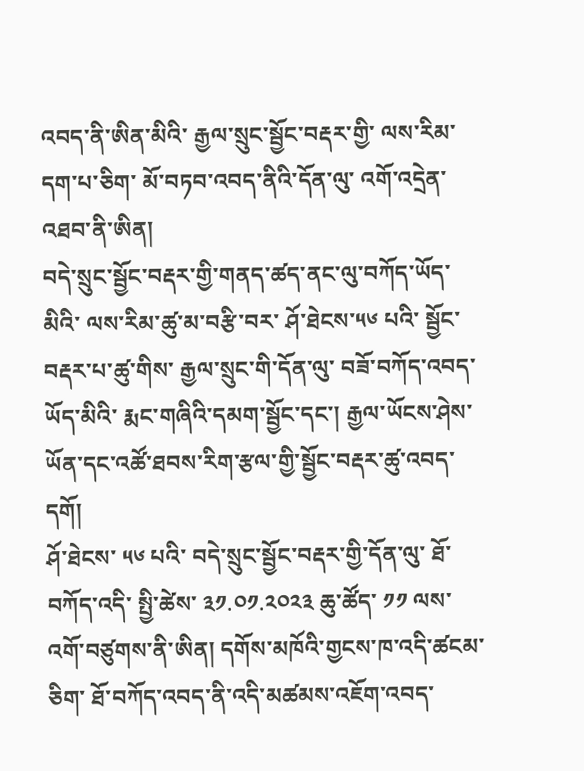འབད་ནི་ཨིན་མིའི་ རྒྱལ་སྲུང་སྦྱོང་བརྡར་གྱི་ ལས་རིམ་དག་པ་ཅིག་ མོ་བཏབ་འབད་ནིའི་དོན་ལུ་ འགོ་འདྲེན་འཐབ་ནི་ཨིན།
བདེ་སྲུང་སྦྱོང་བརྡར་གྱི་གནད་ཚད་ནང་ལུ་བཀོད་ཡོད་མིའི་ ལས་རིམ་ཚུ་མ་བརྩི་བར་ ཤོ་ཐེངས་༥༦ པའི་ སྦྱོང་བརྡར་པ་ཚུ་གིས་ རྒྱལ་སྲུང་གི་དོན་ལུ་ བཟོ་བཀོད་འབད་ཡོད་མིའི་ རྨང་གཞིའི་དམག་སྦྱོང་དང་། རྒྱལ་ཡོངས་ཤེས་ཡོན་དང་འཚོ་ཐབས་རིག་རྩལ་གྱི་སྦྱོང་བརྡར་ཚུ་འབད་དགོ།
ཤོ་ཐེངས་ ༥༦ པའི་ བདེ་སྲུང་སྦྱོང་བརྡར་གྱི་དོན་ལུ་ ཐོ་བཀོད་འདི་ སྤྱི་ཚེས་ ༣༡.༠༡.༢༠༢༣ ཆུ་ཚོད་ ༡༡ ལས་ འགོ་བཙུགས་ནི་ཨིན། དགོས་མཁོའི་གྱངས་ཁ་འདི་ཚངམ་ཅིག་ ཐོ་བཀོད་འབད་ནི་འདི་མཚམས་འཇོག་འབད་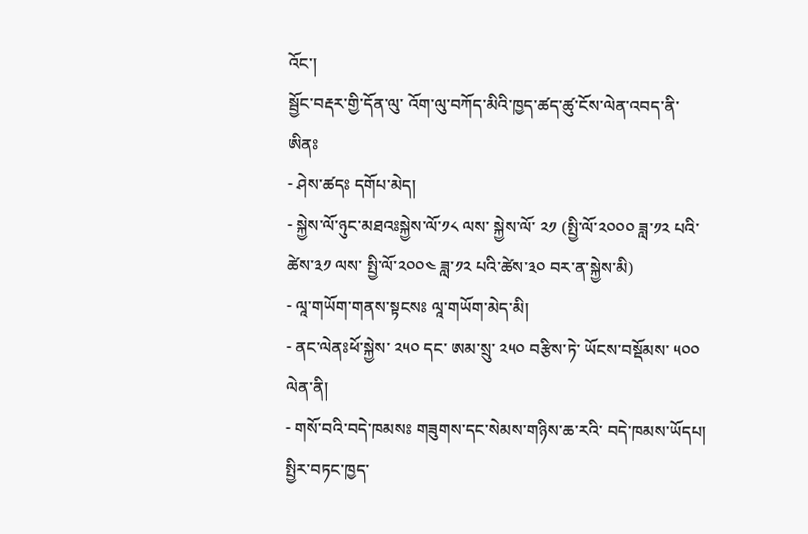འོང་།
སྦྱོང་བརྡར་གྱི་དོན་ལུ་ འོག་ལུ་བཀོད་མིའི་ཁྱད་ཚད་ཚུ་ངོས་ལེན་འབད་ནི་ཨིནཿ
- ཤེས་ཚདཿ དགོཔ་མེད།
- སྐྱེས་ལོ་ཉུང་མཐའཿསྐྱེས་ལོ་༡༨ ལས་ སྐྱེས་ལོ་ ༢༡ (སྤྱི་ལོ་༢༠༠༠ ཟླ་༡༢ པའི་ཚེས་༣༡ ལས་ སྤྱི་ལོ་༢༠༠༤ ཟླ་༡༢ པའི་ཚེས་༣༠ བར་ན་སྐྱེས་མི)
- ལཱ་གཡོག་གནས་སྟངསཿ ལཱ་གཡོག་མེད་མི།
- ནང་ལེནཿཕོ་སྐྱེས་ ༢༥༠ དང་ ཨམ་སྲུ་ ༢༥༠ བརྩིས་ཏེ་ ཡོངས་བསྡོམས་ ༥༠༠ ལེན་ནི།
- གསོ་བའི་བདེ་ཁམསཿ གཟུགས་དང་སེམས་གཉིས་ཆ་རའི་ བདེ་ཁམས་ཡོདཔ།
སྤྱིར་བཏང་ཁྱད་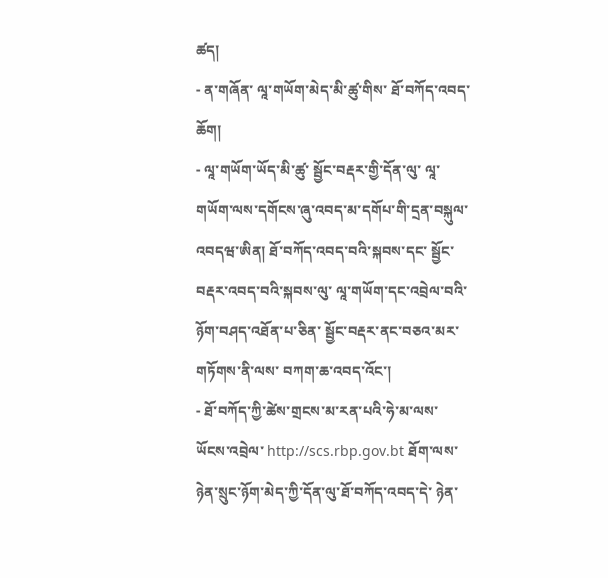ཚད།
- ན་གཞོན་ ལཱ་གཡོག་མེད་མི་ཚུ་གིས་ ཐོ་བཀོད་འབད་ཆོག།
- ལཱ་གཡོག་ཡོད་མི་ཚུ་ སྦྱོང་བརྡར་གྱི་དོན་ལུ་ ལཱ་གཡོག་ལས་དགོངས་ཞུ་འབད་མ་དགོཔ་གི་དྲན་བསྐུལ་འབདཝ་ཨིན། ཐོ་བཀོད་འབད་བའི་སྐབས་དང་ སྦྱོང་བརྡར་འབད་བའི་སྐབས་ལུ་ ལཱ་གཡོག་དང་འབྲེལ་བའི་ ཉོག་བཤད་འཐོན་པ་ཅིན་ སྦྱོང་བརྡར་ནང་བཅའ་མར་གཏོགས་ནི་ལས་ བཀག་ཆ་འབད་འོང་།
- ཐོ་བཀོད་ཀྱི་ཚེས་གྲངས་མ་རན་པའི་ཧེ་མ་ལས་ ཡོངས་འབྲེལ་ http://scs.rbp.gov.bt ཐོག་ལས་ ཉེན་སྲུང་ཉོག་མེད་ཀྱི་དོན་ལུ་ཐོ་བཀོད་འབད་དེ་ ཉེན་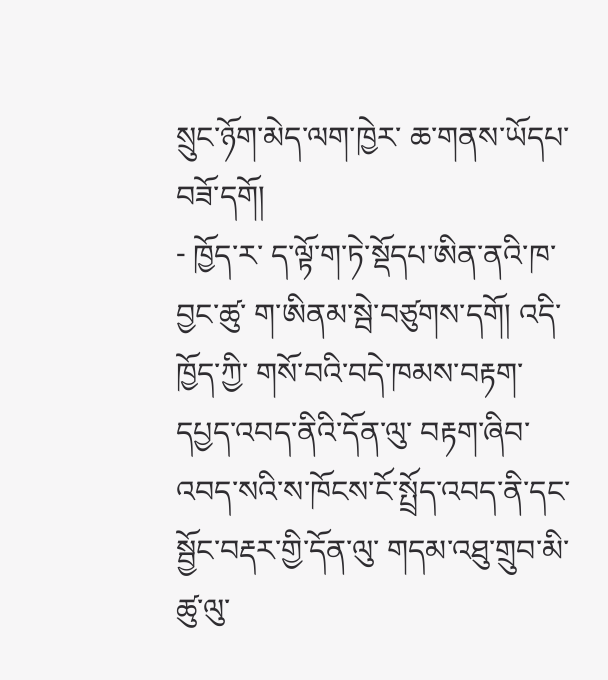སྲུང་ཉོག་མེད་ལག་ཁྱེར་ ཆ་གནས་ཡོདཔ་བཟོ་དགོ།
- ཁྱོད་ར་ ད་ལྟོ་ག་ཏེ་སྡོདཔ་ཨིན་ནའི་ཁ་བྱང་ཚུ་ ག་ཨིནམ་སྦེ་བཙུགས་དགོ། འདི་ ཁྱོད་ཀྱི་ གསོ་བའི་བདེ་ཁམས་བརྟག་དཔྱད་འབད་ནིའི་དོན་ལུ་ བརྟག་ཞིབ་འབད་སའི་ས་ཁོངས་ངོ་སྤྲོད་འབད་ནི་དང་ སྦྱོང་བརྡར་གྱི་དོན་ལུ་ གདམ་འཐུ་གྲུབ་མི་ཚུ་ལུ་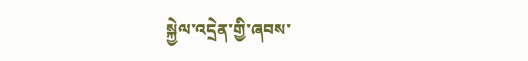སྐྱེལ་འདྲེན་གྱི་ཞབས་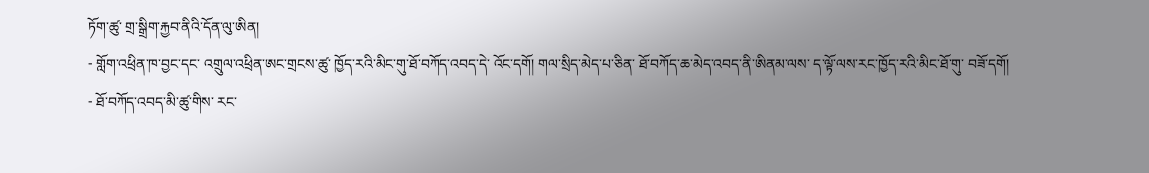ཏོག་ཚུ་ གྲ་སྒྲིག་རྐྱབ་ནིའི་དོན་ལུ་ཨིན།
- གློག་འཕྲིན་ཁ་བྱང་དང་ འགྲུལ་འཕྲིན་ཨང་གྲངས་ཚུ་ ཁྱོད་རའི་མིང་གུ་ཐོ་བཀོད་འབད་དེ་ འོང་དགོ། གལ་སྲིད་མེད་པ་ཅིན་ ཐོ་བཀོད་ཆ་མེད་འབད་ནི་ཨིནམ་ལས་ ད་ལྟོ་ལས་རང་ཁྱོད་རའི་མིང་ཐོ་གུ་ བཟོ་དགོ།
- ཐོ་བཀོད་འབད་མི་ཚུ་གིས་ རང་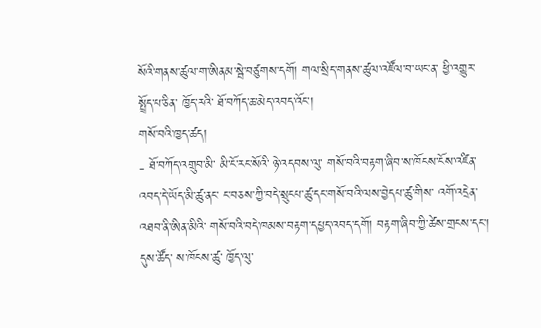སོའི་གནས་ཚུལ་ག་ཨིནམ་སྦེ་བཙུགས་དགོ། གལ་སྲིད་གནས་ཚུལ་འཛོལ་བ་ཡང་ན་ ཕྱི་འགྱུར་སྤྲོད་པ་ཅིན་ ཁྱོད་རའི་ ཐོ་བཀོད་ཆ་མེད་འབད་འོང་།
གསོ་བའི་ཁྱད་ཚད།
- ཐོ་བཀོད་འགྲུབ་མི་ མི་ངོ་རང་སོའི་ ཉེ་འདབས་ལུ་ གསོ་བའི་བརྟག་ཞིབ་ས་ཁོངས་ངོས་འཛིན་འབད་དེ་ཡོད་མི་ཚུ་ནང་ ང་བཅས་ཀྱི་བདེ་སྲུངཔ་ཚུ་དང་གསོ་བའི་ལས་བྱེདཔ་ཚུ་གིས་ འགོ་འདྲེན་འཐབ་ནི་ཨིན་མིའི་ གསོ་བའི་བདེ་ཁམས་བརྟག་དཔྱད་འབད་དགོ། བརྟག་ཞིབ་ཀྱི་ཚེས་གྲངས་དང་། དུས་ཚོད་ ས་ཁོངས་ཚུ་ ཁྱོད་ལུ་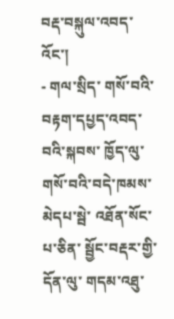བརྡ་བསྐུལ་འབད་འོང་།
- གལ་སྲིད་ གསོ་བའི་བརྟག་དཔྱད་འབད་བའི་སྐབས་ ཁྱོད་ལུ་ གསོ་བའི་བདེ་ཁམས་མེདཔ་སྦེ་ འཐོན་སོང་པ་ཅིན་ སྦྱོང་བརྡར་གྱི་དོན་ལུ་ གདམ་འཐུ་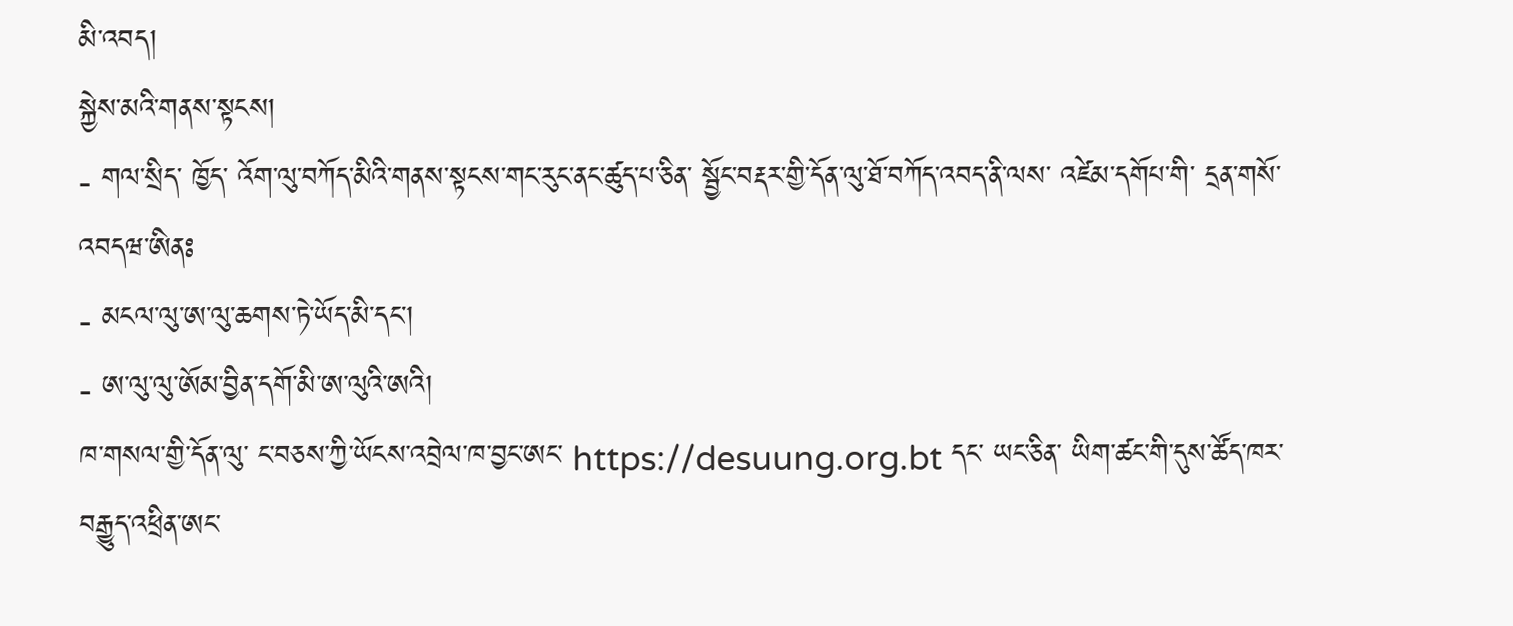མི་འབད།
སྐྱེས་མའི་གནས་སྟངས།
- གལ་སྲིད་ ཁྱོད་ འོག་ལུ་བཀོད་མིའི་གནས་སྟངས་གང་རུང་ནང་ཚུད་པ་ཅིན་ སྦྱོང་བརྡར་གྱི་དོན་ལུ་ཐོ་བཀོད་འབད་ནི་ལས་ འཛེམ་དགོཔ་གི་ དྲན་གསོ་འབདཝ་ཨིནཿ
- མངལ་ལུ་ཨ་ལུ་ཆགས་ཏེ་ཡོད་མི་དང་།
- ཨ་ལུ་ལུ་ཨོམ་བྱིན་དགོ་མི་ཨ་ལུའི་ཨའི།
ཁ་གསལ་གྱི་དོན་ལུ་ ང་བཅས་ཀྱི་ཡོངས་འབྲེལ་ཁ་བྱང་ཨང་ https://desuung.org.bt དང་ ཡང་ཅིན་ ཡིག་ཚང་གི་དུས་ཚོད་ཁར་ བརྒྱུད་འཕྲིན་ཨང་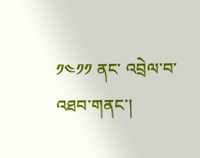༡༤༡༡ ནང་ འབྲེལ་བ་འཐབ་གནང་།